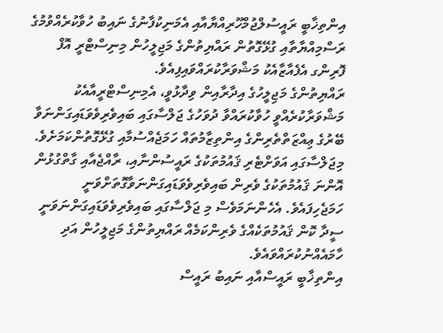އިންތިޚާބީ ރައީސުލްޖުމްހޫރިއްޔާއާއި އެމަނިކުފާނުގެ ނައިބު ހުވާކުރެއްވުމުގެ ރަސްމިއްޔާތާއި ގުޅޭގޮތުން ރައްޔިތުންގެ މަޖިލީހުން މިނިސްޓްރީ އޮފް ފޮރިންގ އެފެއާޒާއެކު މަޝްވަރާކުރައްވައިފިއެވެ.
ރައްޔިތުންގެ މަޖިލީހުގެ އިދާރާއިން ވިދާޅުވީ، އެމިނިސްޓްރީއާއެކު މަޝްވަރާކުރެއްވީ ހުވާކުރައްވާ ދުވަހުގެ ޖަލްސާގައި ބައިވެރިވެވަޑައިގަންނަވާ ބޭރުގެ ޢިއްޒަތްތެރިންގެ އިންތިޒާމުތައް ހަމަޖެއްސުމާއި ގުޅޭގޮތުންކަމަށެވެ. މިޖަލްސާގައި އަވަށްޓެރި ޤައުމުތަކުގެ ރައީސުންނާއި، ރާއްޖެއާއި ގާތްގުޅުން އޮންނަ ޤައުމުތަކުގެ ވެރިން ބައިވެރިވެވަޑައިގަންނަވާގޮތަށްވަނީ ހަމަޖެހިފައެވެ. އެހެންނަމަވެސް މި ޖަލްސާގައި ބައިވެރިވެވަޑައިގަންނަވަނީ ސީދާ ކޮން ޤައުމުތަކެއްގެ ވެރިންކަމެއް ރައްޔިތުންގެ މަޖިލީހުން އަދި ހާމައެއްނުކުރައްވައެވެ.
އިންތިޚާބީ ރައީސްއާއި ނައިބު ރައީސް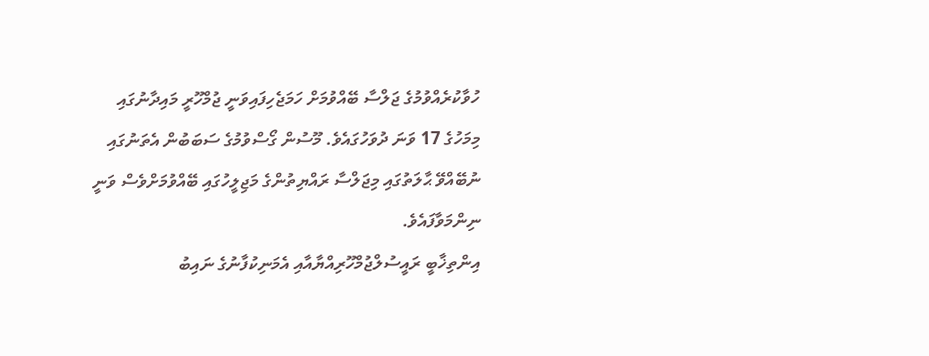ހުވާކުރެއްވުމުގެ ޖަލްސާ ބޭއްވުމަށް ހަމަޖެހިފައިވަނީ ޖުމްހޫރީ މައިދާނުގައި މިމަހުގެ 17 ވަނަ ދުވަހުގައެވެ. މޫސުން ގޯސްވުމުގެ ސަބަބުން އެތަނުގައި ނުބޭއްވޭ ޙާލަތުގައި މިޖަލްސާ ރައްޔިތުންގެ މަޖިލީހުގައި ބޭއްވުމަށްވެސް ވަނީ ނިންމަވާފައެވެ.
އިންތިޚާބީ ރައީސުލްޖުމްހޫރިއްޔާއާއި އެމަނިކުފާނުގެ ނައިބު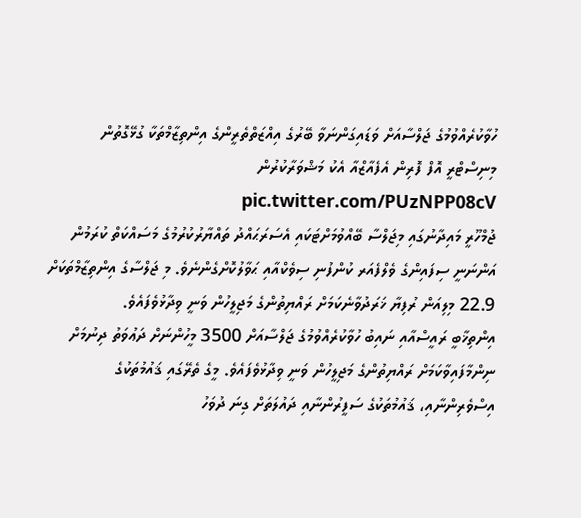ހުވާކުރެއްވުމުގެ ޖަލްސާއަށް ވަޑައިގަންނަވާ ބޭރުގެ އިއްޒަތްތެރީންގެ އިންތިޒާމްތަކާ ގުޅޭގޮތުން މިނިސްޓްރީ އޮފް ފޮރިން އެފެއާޒްއާ އެކު މަޝްވަރާކުރުން pic.twitter.com/PUzNPP08cV
ޖުމްހޫރީ މައިދާނުގައި މިޖަލްސާ ބޭއްވުމަށްޓަކައި އެސަރަޙައްދު ތައްޔާރުކުރުމުގެ މަސައްކަތް ކުރަމުން އަންނަނީ ސިފައިންގެ ވެލްފެއަރ ކުންފުނި ސިވެކްއާއި ޙަވާލުކޮށްގެންނެވެ. މި ޖަލްސާގެ އިންތިޒާމްތަކަށް 22.9 މިލިއަން ރުފިޔާ ޚަރަދުވާނެކަމަށް ރައްޔިތުންގެ މަޖިލީހުން ވަނީ ވިދާޅުވެފައެވެ.
އިންތިޚާބީ ރައީސްއާއި ނައިބު ހުވާކުރެއްވުމުގެ ޖަލްސާއަށް 3500 މީހުންނަށް ދަޢުވަތު ދިނުމަށް ނިންމާފައިވާކަމަށް ރައްޔިތުންގެ މަޖިލީހުން ވަނީ ވިދާޅުވެފައެވެ. މީގެ ތެރޭގައި ޤައުމުތަކުގެ އިސްވެރިންނާއި، ޤައުމުތަކުގެ ސަފީރުންނާއި ދައުލަތަށް ގިނަ ދުވަހު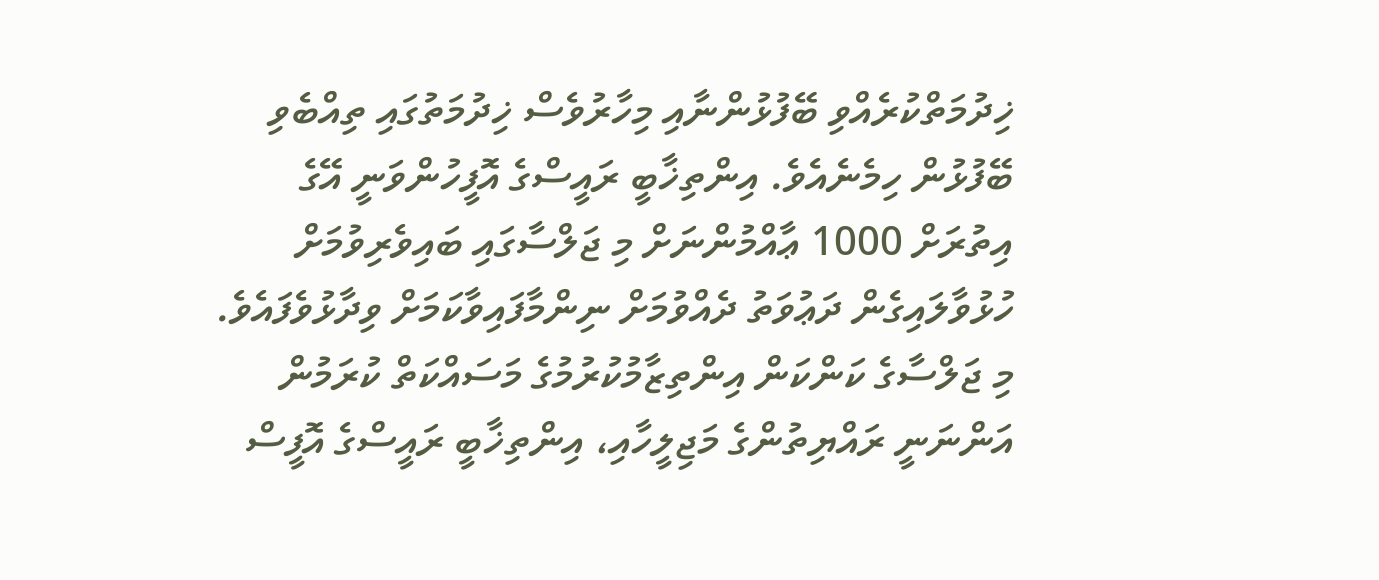ޚިދުމަތްކުރެއްވި ބޭފުޅުންނާއި މިހާރުވެސް ޚިދުމަތުގައި ތިއްބެވި ބޭފުޅުން ހިމެނެއެވެ. އިންތިޚާބީ ރައީސްގެ އޮފީހުންވަނީ އޭގެ އިތުރަށް 1000 ޢާއްމުންނަށް މި ޖަލްސާގައި ބައިވެރިވުމަށް ހުޅުވާލައިގެން ދަޢުވަތު ދެއްވުމަށް ނިންމާފައިވާކަމަށް ވިދާޅުވެފައެވެ.
މި ޖަލްސާގެ ކަންކަން އިންތިޒާމުކުރުމުގެ މަސައްކަތް ކުރަމުން އަންނަނީ ރައްޔިތުންގެ މަޖިލީހާއި، އިންތިޚާބީ ރައީސްގެ އޮފީސް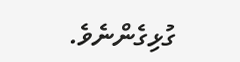ގުޅިގެންނެވެ.